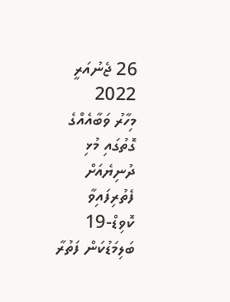26 ޖެނުއަރީ 2022
މިހާރު ވަބާއެއްގެ ގޮތުގައި މުޅި ދުނިޔެއަށް ފެތުރިފައިވާ ކޮވިޑް-19 ބަލިމަޑުކަން ފަތުރާ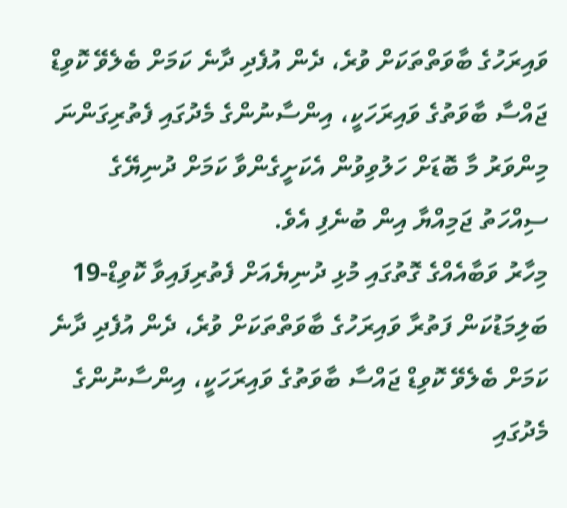ވައިރަހުގެ ބާވަތްތަކަށް ވުރެ، ދެން އުފެދި ދާނެ ކަމަށް ބެލެވޭ ކޮވިޑް ޖައްސާ ބާވަތުގެ ވައިރަހަކީ، އިންސާނުންގެ މެދުގައި ފެތުރިގަންނަ މިންވަރު މާ ބޮޑަށް ހަލުވިވުން އެކަށީގެންވާ ކަމަށް ދުނިޔޭގެ ސިއްހަތު ޖަމިއްޔާ އިން ބުނެފި އެވެ.
މިހާރު ވަބާއެއްގެ ގޮތުގައި މުޅި ދުނިޔެއަށް ފެތުރިފައިވާ ކޮވިޑް-19 ބަލިމަޑުކަން ފަތުރާ ވައިރަހުގެ ބާވަތްތަކަށް ވުރެ، ދެން އުފެދި ދާނެ ކަމަށް ބެލެވޭ ކޮވިޑް ޖައްސާ ބާވަތުގެ ވައިރަހަކީ، އިންސާނުންގެ މެދުގައި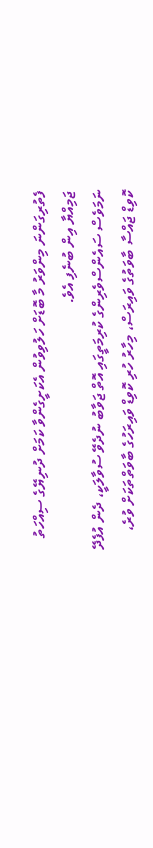ފެތުރިގަންނަ މިންވަރު މާ ބޮޑަށް ހަލުވިވުން އެކަށީގެންވާ ކަމަށް ދުނިޔޭގެ ސިއްހަތު ޖަމިއްޔާ އިން ބުނެފި އެވެ.
ނަމަވެސް ސައެންސްވެރިންގެ ކުރިމަތީގައި އޮތް ޖަވާބު ނުދެވޭ ސުވާލަކީ، ދެން އުފެދޭ ކޮވިޑް ޖައްސާ ބާވަތުގެ ވައިރަސް، މިހާރު ހުރި ކޮވިޑް ވައިރަހުގެ ބާވަތްތަކަށް ވުރެ،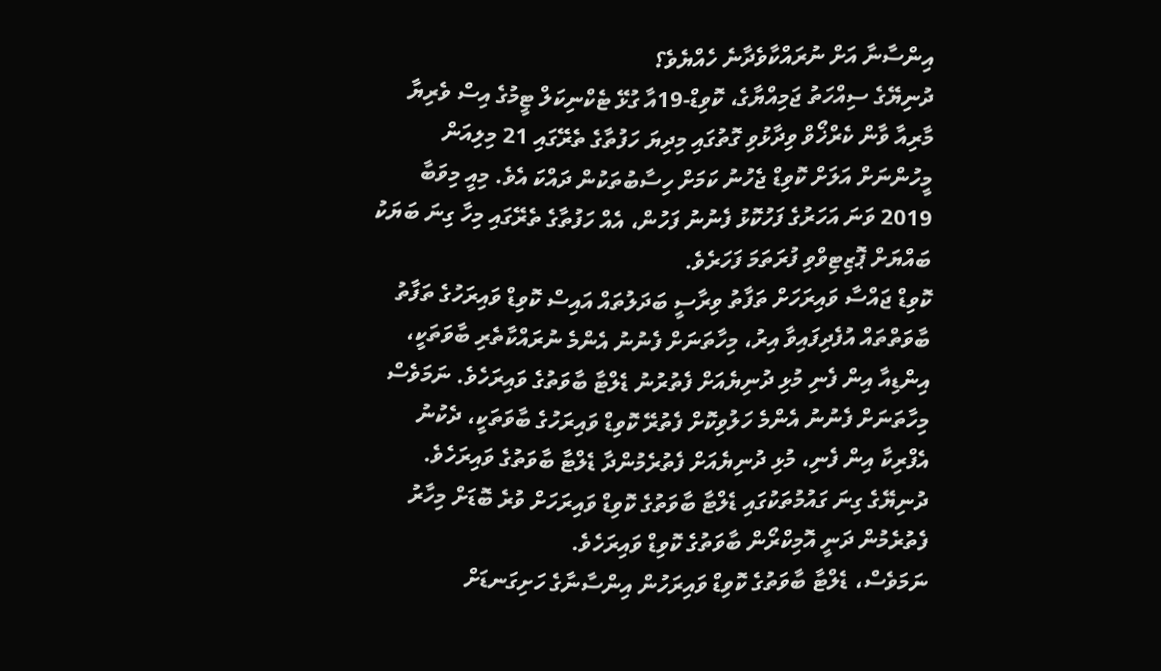އިންސާނާ އަށް ނުރައްކާވެދާނެ ހެއްޔެވެ؟
ދުނިޔޭގެ ސިއްހަތު ޖަމިއްޔާގެ، ކޮވިޑް-19އާ ގުޅޭ ޓެކްނިކަލް ޓީމުގެ އިސް ވެރިޔާ މާރިއާ ވާން ކެރްޚޯވް ވިދާޅުވި ގޮތުގައި މިދިޔަ ހަފުތާގެ ތެރޭގައި 21 މިލިއަން މީހުންނަށް އަލަށް ކޮވިޑް ޖެހުނު ކަމަށް ހިސާބުތަކުން ދައްކަ އެވެ. މިއީ މިވަބާ 2019 ވަނަ އަހަރުގެ ފަހުކޮޅު ފެނުނު ފަހުން، އެއް ހަފުތާގެ ތެރޭގައި މިހާ ގިނަ ބަޔަކު ބައްޔަށް ޕޮޒިޓިވްވި ފުރަތަމަ ފަހަރެވެ.
ކޮވިޑް ޖައްސާ ވައިރަހަށް ތަފާތު ވިރާސީ ބަދަލުތައް އައިސް ކޮވިޑް ވައިރަހުގެ ތަފާތު ބާވަތްތައް އުފެދިފައިވާ އިރު، މިހާތަނަށް ފެނުނު އެންމެ ނުރައްކާތެރި ބާވަތަކީ، އިންޑިއާ އިން ފެނި މުޅި ދުނިޔެއަށް ފެތުރުނު ޑެލްޓާ ބާވަތުގެ ވައިރަހެވެ. ނަމަވެސް މިހާތަނަށް ފެނުނު އެންމެ ހަލުވިކޮށް ފެތުރޭ ކޮވިޑް ވައިރަހުގެ ބާވަތަކީ، ދެކުނު އެފްރިކާ އިން ފެނި، މުޅި ދުނިޔެއަށް ފެތުރެމުންދާ ޑެލްޓާ ބާވަތުގެ ވައިރަހެވެ.
ދުނިޔޭގެ ގިނަ ގައުމުތަކުގައި ޑެލްޓާ ބާވަތުގެ ކޮވިޑް ވައިރަހަށް ވުރެ ބޮޑަށް މިހާރު ފެތުރެމުން ދަނީ އޮމިކްރޯން ބާވަތުގެ ކޮވިޑް ވައިރަހެވެ.
ނަމަވެސް، ޑެލްޓާ ބާވަތުގެ ކޮވިޑް ވައިރަހުން އިންސާނާގެ ހަށިގަނޑަށް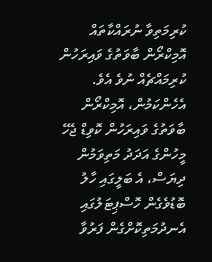ކުރިމަތިވާ ނުރައްކާތައް އޮމިކްރޯން ބާވަތުގެ ވައިރަހުން ކުރިމައްޗެއް ނުވެ އެވެ. އެހެންކަމުން، އޮމިކްރޯން ބާވަތުގެ ވައިރަހުން ކޮވިޑް ޖެހޭ މީހުންގެ އަދަދު މަތިވަމުން ދިޔަސް، އެ ބަލީގައި ހާލު ބޮޑުވެގެން ހޮސްޕިޓަލުގައި އެނދުމަތިކޮށްގެން ފަރުވާ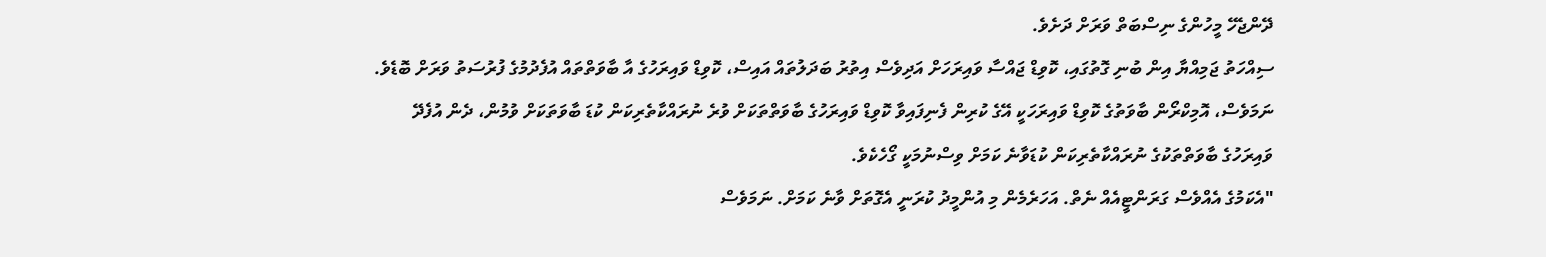ދޭންޖެހޭ މީހުންގެ ނިސްބަތް ވަރަށް ދަށެވެ.
ސިއްހަތު ޖަމިއްޔާ އިން ބުނި ގޮތުގައި، ކޮވިޑް ޖައްސާ ވައިރަހަށް އަދިވެސް އިތުރު ބަދަލުތައް އައިސް، ކޮވިޑް ވައިރަހުގެ އާ ބާވަތްތައް އުފެދުމުގެ ފުރުސަތު ވަރަށް ބޮޑެވެ. ނަމަވެސް، އޮމިކްރޯން ބާވަތުގެ ކޮވިޑް ވައިރަހަކީ އޭގެ ކުރިން ފެނިފައިވާ ކޮވިޑް ވައިރަހުގެ ބާވަތްތަކަށް ވުރެ ނުރައްކާތެރިކަން ކުޑަ ބާވަތަކަށް ވުމުން، ދެން އުފެދޭ ވައިރަހުގެ ބާވަތްތަކުގެ ނުރައްކާތެރިކަން ކުޑަވާނެ ކަމަށް ވިސްނުމަކީ ގޯހެކެވެ.
"އެކަމުގެ އެއްވެސް ގަރަންޓީއެއް ނެތް. އަހަރެމެން މި އުންމީދު ކުރަނީ އެގޮތަށް ވާނެ ކަމަށް. ނަމަވެސް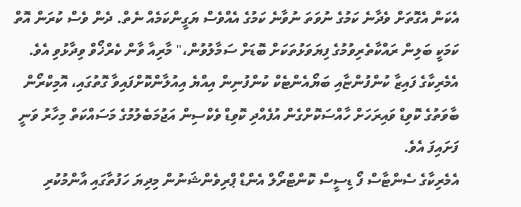އެކަން އެގޮތަށް ވެދާނެ ކަމުގެ ނުވަތަ ނުވާނެ ކަމުގެ އެއްވެސް ޔަގީންކަމެއް ނެތް. ދެން ވެސް ކުރަން އޮތް ކަމަކީ ބަލިން ރައްކާތެރިވުމުގެ ފިޔަވަޅުތަކަށް ބޮޑަށް ސަމާލުވުން،" މާރިއާ ވާން ކެރްޚޯވް ވިދާޅުވި އެވެ.
އެމެރިކާގެ ފައިޒާ ކުންފުންޏާއި ބަޔޯއެންޓެކް ކުންފުނިން އިއްޔެ އިއުލާންކޮށްފައިވާ ގޮތުގައި، އޮމިކްރޯން ބާވަތުގެ ކޮވިޑް ވައިރަހަށް ހާއްސަކޮށްގެން އުފެއްދި ކޮވިޑް ވެކްސިން އަޖުމަބެލުމުގެ މަސައްކަތް މިހާރު ވަނީ ފަށައިފަ އެވެ.
އެމެރިކާގެ ސެންޓާސް ފޯ ޑިސީސް ކޮންޓްރޯލް އެންޑް ޕްރިވެންޝަނުން މިދިޔަ ހަފުތާގައި އާންމުކުރި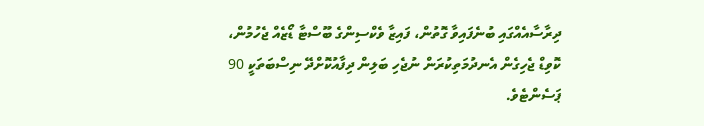ދިރާސާއެއްގައި ބުނެފައިވާ ގޮތުން، ފައިޒާ ވެކްސިންގެ ބޫސްޓާ ޑޯޒެއް ޖެހުމުން، ކޮވިޑް ޖެހިގެން އެނދުމަތިކުރަން ނުޖެހި ބަލިން ދިފާއުކޮށްދޭ ނިސްބަތަކީ 90 ޕަސެންޓެވެ.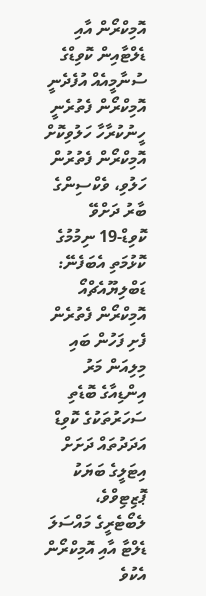އޮމިކްރޯން އާއި ޑެލްޓާއިން ކޮވިޑްގެ ސުނާމީއެއް އުފެދެނީ
އޮމިކްރޯން ފެތުރެނީ ހީނުކުރާހާ ހަލުވިކޮށް
އޮމިކްރޯން ފެތުރުން ހަލުވި، ވެކްސިންގެ ބާރު ދަށްވޭ
ކޮވިޑް-19 ނިމުމުގެ ކޮޅުމަތި އެބަފެނޭ: ޑަބްލިޔޫއެޗްއޯ
އޮމިކްރޯން ފެތުރެން ފެށި ފަހުން ބައި މިލިއަން މަރު
އިންޑިއާގެ ބޮޑެތި ސަހަރުތަކުގެ ކޮވިޑް އަދަދުތައް ދަށަށް
އިޓަލީގެ ބަޔަކު ޕޮޒިޓިވްވެ، ލެބޯޓެރީގެ މައްސަލަ
ޑެލްޓާ އާއި އޮމިކްރޯން އެކުވެ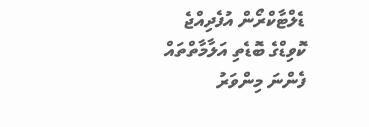ޑެލްޓާކްރޯން އުފެދިއްޖެ
ކޮވިޑްގެ ބޮޑެތި އަލާމާތްތައް ފެންނަ މިންވަރު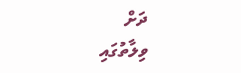ދަށް
ވިލާތުގައި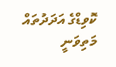ކޮވިޑްގެ އަދަދުތައް މަތިވަނީ